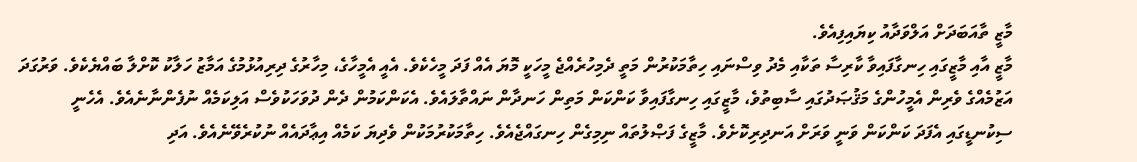މާޒީ ތާއަބަދަށް އަލްވަދާއު ކިޔައިފިއެވެ.
މާޒީ އާއި މާޒީގައި ހިނގާފައިވާ ކާރިސާ ތަކާއި މެދު ވިސްނައި ހިތާމަކުރުން މަތީ ދެމިހުރެއްޖެ މީހަކީ މޮޔަ އެއް ފަދަ މީހެކެވެ. އެއީ އެމީހާގެ، މިހާރުގެ ދިރިއުޅުމުގެ އަމާޒު ހަލާކު ކޮށްލާ ބައްޔެކެވެ. ވަރުގަދަ އަޒުމެއްގެ ވެރިން އެމީހުންގެ މަޤުޞަދުގައި ސާބިތުވެ، މާޒީގައި ހިނގާފައިވާ ކަންކަން މަތިން ހަނދާން ނައްތާލައެވެ. އެކަންކަމުން ދެން ދުވަހަކުވެސް އަލިކަމެއް ނުފެންނާނެއެވެ. އެހެނީ ސިކުނޑީގައި އެފަދަ ކަންކަން ވަނީ ވަރަށް އަނދިރިކޮށެވެ. މާޒީގެ ފަޞްލުތައް ނިމިގެން ހިނގައްޖެއެވެ. ހިތާމަކުރުމަކުން ވެދިޔަ ކަމެއް އިޢާދައެއް ނުކުރެވޭނެއެވެ. އަދި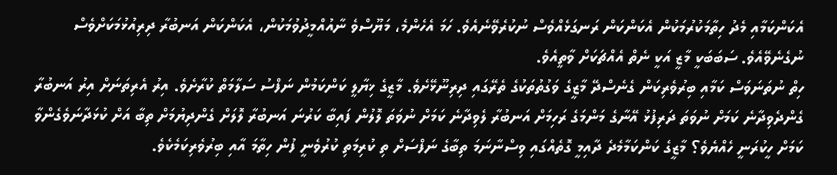އެކަންކަމާއި މެދު ހިތާމަކުރުމަކުން އެކަންކަން ރަނގަޅެއްވެސް ނުކުރެވޭނެއެވެ. ހަމަ އެހެންމެ، މަޔޫސްވެ ނާއުއްމީދުވުމަކުން، އެކަންކަން އަނބުރާ ދިރިއުޅުމަކަށްވެސް ނުގެނެވޭއެވެ. ސަބަބަކީ މާޒީ އަކީ ނެތް އެއްޗަކަށް ވާތީއެވެ.
ހިތް ނުތަނަވަސް ކަމާއި ބިރުވެރިކަން ގެނެސްދޭ މާޒީގެ ވަގުތުތަކުގެ ތެރޭގައި ދިރިނޫޅޭށެވެ. މާޒީގެ ޚިޔާލީ ކަންކަމުން ނަފްސު ސަލާމަތް ކުރާށެވެ. އިރު އެރިތަނަށް އިރު އަނބުރާ ގެންދެވިދާނެ ކަމަށް ނުވަތަ ދަރިފުޅު އޭނާގެ މަންމަގެ ރަހިމަށް އަނބުރާ ލެވިދާނެ ކަމަށް ނުވަތަ ލޮލުން ފައިބާ ކަރުނަ އަނބުރާ ލޮލަށް ގެންދިޔުމަށް ތިބާ އަށް ކުޅަދާނަވެގެންވާ ކަމަށް ހީކުރަނީ ހެއްޔެވެ؟ މާޒީގެ ކަންކަމާމެދެ ދާއިމީ ގޮތެއްގައި ވިސްނާނަމަ ތިބާގެ ނަފްސަށް ތި ކުރިމަތި ކުރުވެނީ ފުން ހިތާމަ އާއި ބިރުވެރިކަމެކެވެ.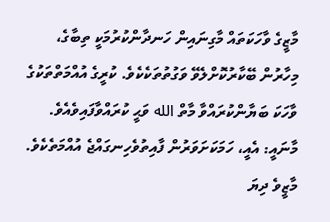މާޒީގެ ވާހަކަތައް މާގިނައިން ހަނދާންކުރުމަކީ ތިބާގެ، މިހާރުން ބޭކާރުކޮށްލެވޭ ވަގުތުތަކެކެވެ. ކުރީގެ އުއްމަތްތަކުގެ ވާހަކަ ބަޔާންކުރައްވާ މާތް الله ވަޙީ ކުރައްވާފައިވެއެވެ.
މާނައީ: އެއީ، ހަމަކަށަވަރުން ފާއިތުވެހިނގައްޖެ އުއްމަތެކެވެ.
މާޒީވެ ދިޔަ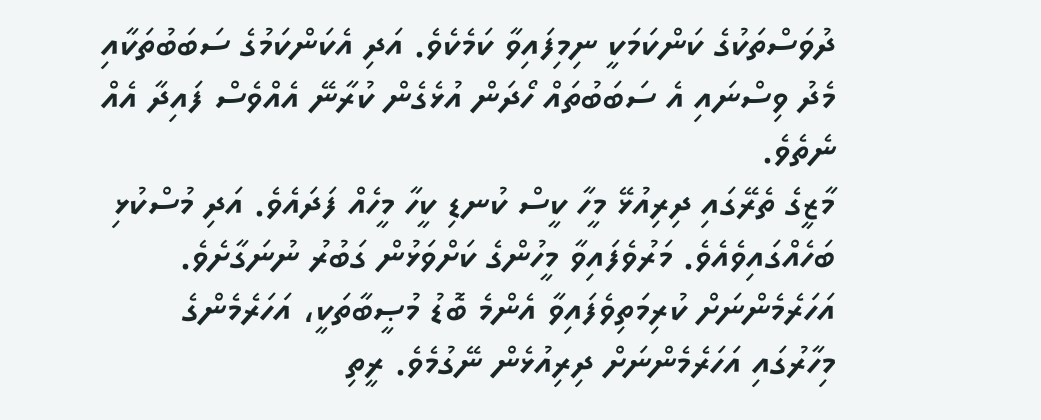ދުވަސްތަކުގެ ކަންކަމަކީ ނިމިފައިވާ ކަމެކެވެ. އަދި އެކަންކަމުގެ ސަބަބުތަކާއި މެދު ވިސްނައި އެ ސަބަބުތައް ހޯދަން އުޅެގެން ކުރާނޭ އެއްވެސް ފައިދާ އެއް ނެތެވެ.
މާޒީގެ ތެރޭގައި ދިރިއުޅޭ މީހާ ކީސް ކުނޑި ކީހާ މީހެއް ފަދައެވެ. އަދި މުސްކުޅި ބަހެއްގައިވެއެވެ. މަރުވެފައިވާ މީހުންގެ ކަށްވަޅުން ގަބުރު ނުނަގާށެވެ.
އަހަރެމެންނަށް ކުރިމަތިވެފައިވާ އެންމެ ބޮޑު މުޞީބާތަކީ، އަހަރެމެންގެ މިހާރުގައި އަހަރެމެންނަށް ދިރިއުޅެން ނޭގުމެވެ. ރީތި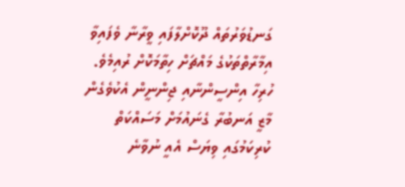ގަނޑުވަރުތައް ދޫކޮށްލާފައި ވީރާނާ ވެފައިވާ އިމާރާތްތަކުގެ މައްޗަށް ހިތާމަކޮށް ރުއިމެވެ. ހުރިހާ އިންސީންނާއި ޖިންނީން އެކުވެގެން މާޒީ އަނބުރާ ގެނައުމަށް މަސައްކަތް ކުރިކަމުގައި ވިޔަސް އެއީ ނުވާނެ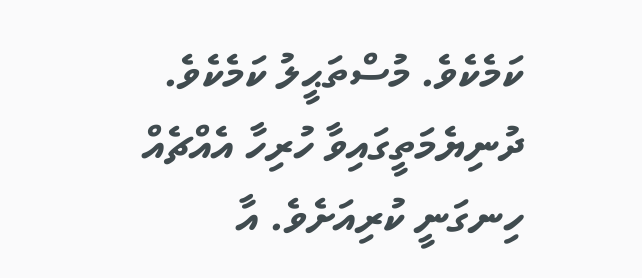ކަމެކެވެ. މުސްތަޙީލު ކަމެކެވެ. ދުނިޔެމަތީގައިވާ ހުރިހާ އެއްޗެއް ހިނގަނީ ކުރިއަށެވެ. އާ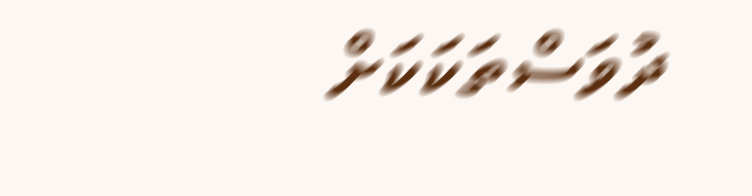ދުވަސްތަކަކަށް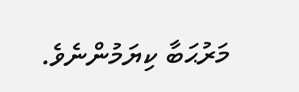މަރުޙަބާ ކިޔަމުންނެވެ.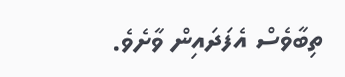ތިބާވެސް އެފަދައިން ވާށެވެ.